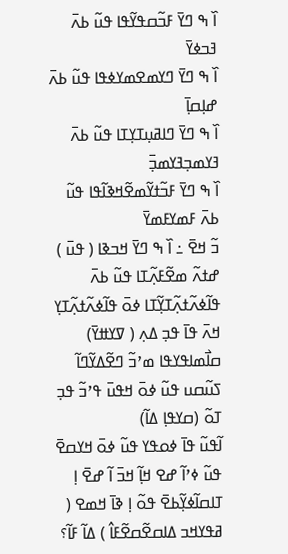ߊ߰ ߒ ߣߌ߫ ߓߏ߬ߛߟߌ߬ߟߊ ߟߎ߬ ߕߍ߫ ߔߏߦߌ߫
ߊ߰ ߒ ߣߌ߫ ߣߌߘߐߘߌߦߟߊ ߟߎ߬ ߕߍ߫ ߝߊ߲ߛߊ߲߫
ߊ߰ ߒ ߣߌ߫ ߣߊߥߎ߲ߠߌ߲ߠߊ ߟߎ߬ ߕߍ߫ ߔߌߘߏ߲ߔߌߘߏ߲߫
ߊ߰ ߒ ߣߌ߫ ߓߏ߬ߙߌ߬ߘߐ߬ߞߢߊ߬ߟߊ ߟߎ߬ ߕߍ߫ ߓߘߌߓߘߌ߫
ߏ߬ ߞߐ߫ ߸ ߊ߰ ߒ ߣߌ߫ ߞߏߢߊ ( ߟߎ߫ ) ߝߙߍ߬ ߘߐ߬ߓߍ߲߬ߠߊ ߟߎ߬ ߕߍ߫
ߟߊ߬ߦߍ߬ߙߍ߲߬ߠߌ߲߬ߠߊ ߦߋ߫ ߟߊ߬ߦߍ߬ߙߍ߲߬ߠߌ߲ ߞߍ߫ ߟߊ߫ ߟߏ߲ ߡߍ߲ ( ߜߌߚߌ߫)
ߛߊ߯ߘߊߟߌߟߊ ߘߴߏ߬ ߣߐ߬ߡߌ߬ߣߊ߬
ߖߎ߬ߛߎ ߟߎ߬ ߦߋ߫ ߞߟߎ߫ ߟߴߏ߬ ߟߏ߲ ߠߋ߬ (ߛߌߟߊ߲ ߡߊ߬)
ߊ߬ߟߎ߬ ߟߊ߫ ߦߋߟߌ ߟߎ߬ ߦߋ߫ ߞߌߛߐ߫
ߟߎ߬ ߦߴߊ߬ ߝߐ ߞߊ߲߬ ߞߏ߫ ߊ߬ ߝߐ߫ ߊ߲ ߠߊߛߊ߬ߦߌ߲߬ߕߐ߫ ߟߋ߬ ߊ߲ ߢߊ߫ ߞߘߐ ( ߥߟߌߞߏ ߡߊߛߐ߬ߛߐ߬ߓߊ߮ ) ߡߊ߬ ߓߊ߬؟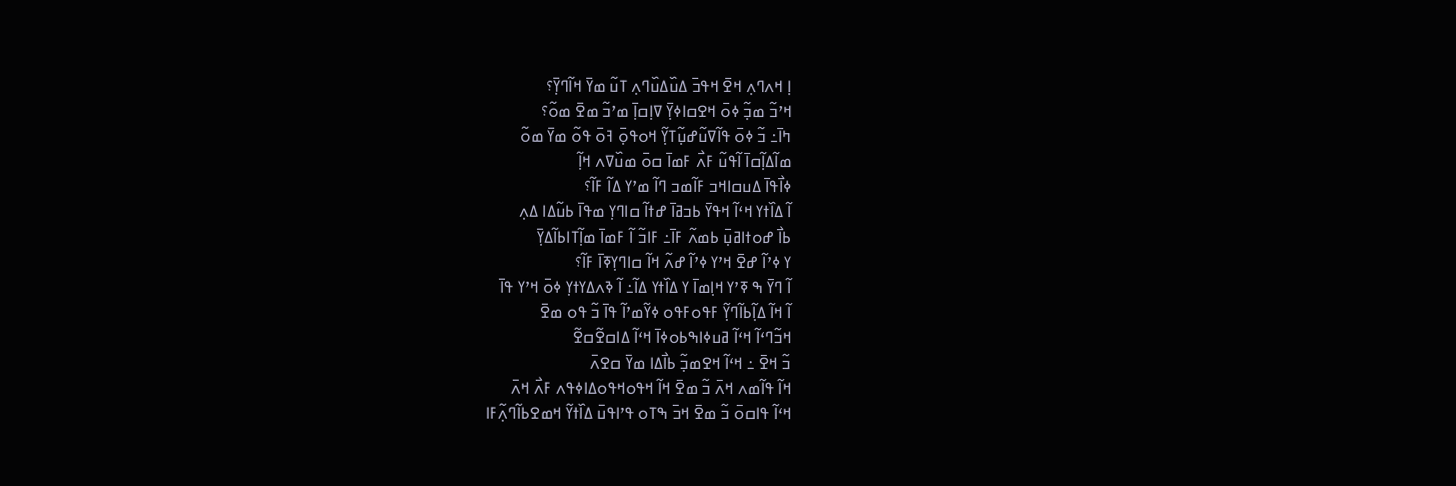ߊ߲ ߞߍߣߍ߲ ߞߐ߫ ߞߟߏ߫ ߡߎ߰ߡߎ߰ߣߍ߲ ߠߎ߬ ߘߌ߫ ߞߊ߬ߣߌ߲߫؟
ߞߴߏ߬ ߘߏ߲߬ ߦߋ߫ ߞߐߛߊߦߌ߲߫ ߜߊ߲ߛߊ߲߫ ߘߴߏ߬ ߘߐ߫ ߘߋ߬؟
ߤߊ߫߸ ߏ߬ ߦߋ߫ ߟߊ߬ߜߎ߬ߝߎ߲߬ߠߌ߲߬ ߞߋߟߋ߲߫ ߔߋ߫ ߟߋ߬ ߘߌ߫ ߘߋ߬
ߘߊ߬ߡߊ߲߬ߛߊ߫ ߊ߬ߟߎ߬ ߓߍ߯ ߓߘߊ߫ ߛߋ߫ ߘߎ߰ߜߍ ߞߊ߲߬
ߦߊ߯ߟߊ߫ ߡߎߛߊߞߏ ߓߊ߬ߘߏ ߣߊ߬ ߘߴߌ ߡߊ߬ ߓߊ߬؟
ߊ߬ ߡߊ߰ߙߌ ߞߵߊ߬ ߞߟߌ߫ ߕߏߥߊ߫ ߝߙߊ߬ ߛߊߣߌ߲ ߘߟߊ߫ ߕߎ߬ߡߊ ߡߍ߲
ߕߊ߯ ߝߋߙߊߥߎ߲߫ ߕߘߍ߬ ߓߊ߫߸ ߓߊߏ߬ ߊ߬ ߓߘߊ߫ ߘߊ߲߬ߠߊߕߊ߬ߡߌ߲߫
ߌ ߦߴߊ߬ ߝߐ߫ ߞߴߌ ߦߴߊ߬ ߝߍ߬ ߞߊ߬ ߛߊߣߌ߲ߧߊ߫ ߓߊ߬؟
ߊ߬ ߣߌ߫ ߒ ߧߴߌ ߞߊ߲ߘߊ߫ ߌ ߡߊ߰ߙߌ ߡߊ߬߸ ߊ߬ ߢߍߡߌߙߌ߲ ߦߋ߫ ߞߴߌ ߟߊ߫
ߊ߬ ߞߊ߬ ߡߊ߲߬ߕߊ߬ߣߌ߲߬ ߓߟߋߓߟߋ ߦߌ߬ߘߴߊ߬ ߟߊ߫ ߏ߬ ߟߋ ߘߐ߫
ߞߏ߬ߣߵߊ߬ ߞߵߊ߬ ߥߎߦߊߒߕߋߦߊ߫ ߞߵߊ߬ ߡߊߛߐ߬ߛߐ߬
ߏ߬ ߞߐ߫ ߸ ߞߵߊ߬ ߞߐߘߏ߲߬ ߕߊ߯ߡߊ ߘߌ߫ ߛߐߍ߫
ߞߊ߬ ߟߊ߬ߘߍ ߞߍ߫ ߏ߬ ߘߐ߫ ߞߊ߬ ߞߟߋߞߟߋߡߊߦߟߍ ߓߍ߯ ߞߍ߫
ߞߵߊ߬ ߟߊߛߋ߫ ߏ߬ ߘߐ߫ ߞߏ߫ ߒߠߋ ߟߴߊߟߎ߫ ߡߊ߰ߙߌ߬ ߞߘߐߕߊ߬ߣߍ߲߬ߓߊ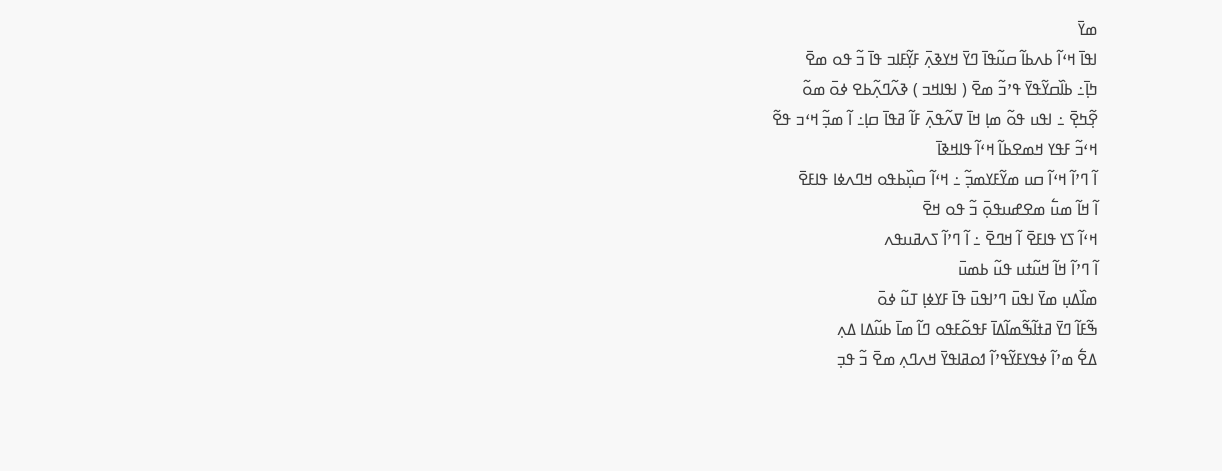ߘߌ߫
ߊߟߊ߫ ߞߵߊ߬ ߕߍߕߊ߬ ߛߎ߬ߟߊ߫ ߣߌ߫ ߞߌߢߍ߲߫ ߓߌ߲߬ߓߊߏ ߟߊ߫ ߏ߬ ߟߋ ߘߐ߫
ߤߊ߲߫߸ ߕߊ߰ߛߌ߬ߟߌ߫ ߟߴߏ߬ ߘߐ߫ ( ߊߟߊߞߏ ) ߢߍ߬ߣߍ߲߬ߕߐ ߦߋ߫ ߘߋ߬
ߐ߲߬ߤߐ߲߫ ߸ ߊߟߎ ߟߋ߬ ߘߊ߲ ߞߊ߫ ߜߍ߬ߟߍ߲߫ ߓߊ߬ ߥߟߊ߫ ߛߊ߲߸ ߊ߬ ߘߏ߲߬ ߞߵߏ ߟߐ߬
ߞߵߏ߬ ߓߟߌ ߞߘߐߕߊ߬ ߞߵߊ߬ ߟߊߞߢߊ߫
ߊ߬ ߣߴߊ߬ ߞߵߊ߬ ߛߎ ߘߌ߬ߓߌߘߏ߲߬ ߸ ߞߵߊ߬ ߛߎ߲߰ߕߟߋ ߞߣߍߦߊ ߟߊߓߐ߫
ߊ߬ ߞߊ߬ ߘߎ߱ ߘߐߝߎߟߋ߲߫ ߏ߬ ߟߋ ߞߐ߫
ߞߵߊ߬ ߖߌ ߟߊߓߐ߫ ߊ߬ ߞߣߐ߫ ߸ ߊ߬ ߣߴߊ߬ ߖߍߥߎߟߍ
ߊ߬ ߣߴߊ߬ ߞߊ߬ ߞߎ߬ߙߎ ߟߎ߬ ߕߘߎ߫
ߘߊ߰ߡߎ߲ ߘߌ߫ ߊߟߎ߫ ߣߴߊߟߎ߫ ߟߊ߫ ߓߌߦߊ߲ ߠߎ߬ ߦߋ߫
ߒ߬ߓߊ߬ ߣߌ߫ ߥߙߊ߬ߒ߬ߘߊ߬ߡߊ߫ ߓߟߋ߬ߓߟߋ ߣߊ߬ ߘߊ߫ ߕߎ߬ߡߊ ߡߍ߲
ߡߐ߱ ߘߴߊ߬ ߦߟߌߓߌ߬ߟߴߊ߬ ߗߋߥߊߟߌ߫ ߞߍߣߍ߲ ߘߐ߫ ߏ߬ ߟߏ߲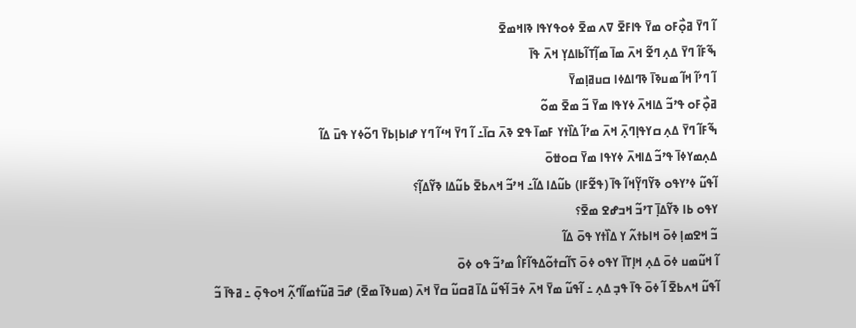ߊ߬ ߣߌ߫ ߥߋ߲߯ߓߋ ߘߌ߫ ߟߊߓߐ߫ ߜߍ ߘߐ߫ ߦߋߟߌߟߊ ߢߊߞߘߐ߫
ߒ߬ߓߊ߬ ߣߌ߫ ߡߍ߲ ߣߐ߬ ߞߍ߫ ߘߊ߫ ߘߊ߲߬ߠߊ߬ߕߊߡߌ߲ ߞߍ߫ ߟߊ߫
ߊ߬ ߣߴߊ߬ ߞߊ߬ ߘߎߢߊ߫ ߢߣߊߡߦߊ ߛߎߥߊ߲ߘߌ߫
ߥߋ߲߯ߓߋ ߟߴߏ߬ ߡߊߞߍ߫ ߦߌߟߊ ߘߌ߫ ߏ߬ ߘߐ߫ ߘߋ߬
ߒ߬ߓߊ߬ ߣߌ߫ ߡߍ߲ ߛߌߟߊ߲ߣߍ߲߫ ߞߍ߫ ߘߴߊ߬ ߡߊ߰ߙߌ ߓߘߊ߫ ߟߐ ߢߍ߫ ߛߊ߫߸ ߊ߬ ߣߌ߫ ߞߵߊ߬ ߣߌ ߝߊߕߊ߲ߕߌ߫ ߣߋ߬ߦߌ ߟߎ߫ ߡߊ߬
ߡߍ߲ߘߌߦߊ߫ ߟߴߏ߬ ߡߊߞߍ߫ ߦߌߟߊ ߘߌ߫ ߛߋߚߋ߫
ߊ߬ߟߎ߬ ߦߴߌߟߋ ߢߌ߬ߣߌ߲߬ߞߊ߬ ߟߊ߫ (ߟߐ߬ߓߊ) ߕߎ߬ߡߊ ߡߊ߬߸ ߞߴߏ߬ ߞߍߕߐ߫ ߕߎ߬ߡߊ ߢߌ߬ߡߊ߲߬؟
ߌߟߋ ߕߊ ߢߌ߬ߡߊ߲߫ ߠߴߏ߬ ߞߏߝߐ ߘߐ߫؟
ߏ߬ ߞߐߘߊ߲ ߦߋ߫ ߞߊߕߙߍ߬ ߌ ߡߊ߰ߙߌ ߟߋ߫ ߡߊ߬
ߊ߬ ߞߎ߬ߘߎ ߦߋ߫ ߡߍ߲ ߞߊ߲ߠߊ߫ ߌߟߋ ߦߋ߫ ߖߊ߬ߛߙߋ߬ߡߟߊ߬ߓߊ߮ ߘߴߏ߬ ߟߋ ߦߋ߫
ߊ߬ߟߎ߬ ߞߍߕߐ߫ ߊ߬ ߦߋ߫ ߟߊ߫ ߟߏ߲ ߡߍ߲ ߸ ߊ߬ߟߎ߬ ߘߌ߫ ߞߍ߫ ߦߏ߫ ߊ߬ߟߎ߬ ߡߊ߫ ߥߛߎ߬ ߛߌ߫ ߞߍ߫ (ߘߎߢߊ߫ ߘߐ߫) ߝߏ߫ ߥߎ߬ߙߘߊ߬ߣߍ߲߬ ߞߋߟߋ߲߫ ߸ ߥߟߊ߫ ߏ߬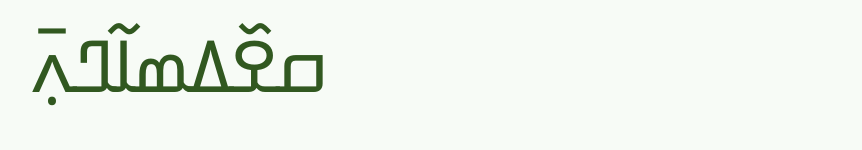ߛߐ߰ߡߘߊ߬ߣߍ߲߫